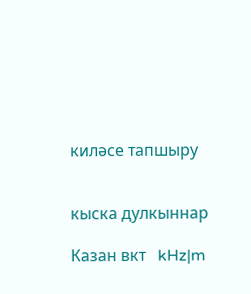киләсе тапшыру


кыска дулкыннар

Казан вкт   kHz|m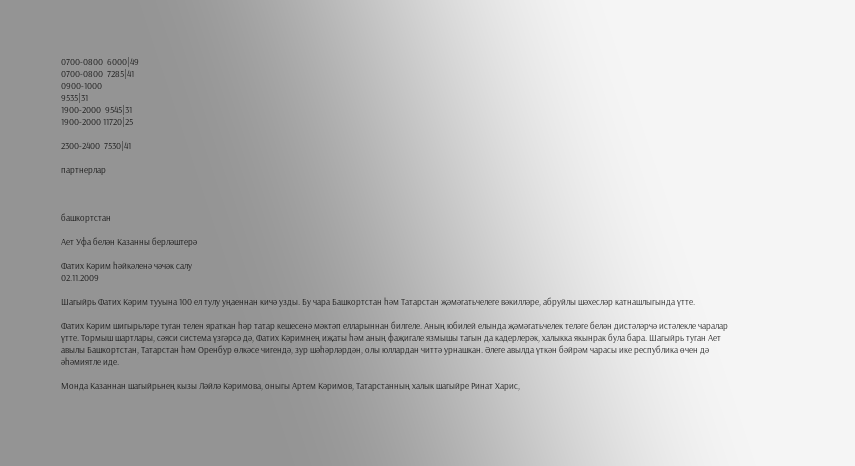0700-0800  6000|49
0700-0800  7285|41
0900-1000
9535|31
1900-2000  9545|31
1900-2000 11720|25

2300-2400  7530|41

партнерлар



башкортстан

Ает Уфа белән Казанны берләштерә

Фатих Кәрим һәйкәленә чәчәк салу
02.11.2009

Шагыйрь Фатих Кәрим тууына 100 ел тулу уңаеннан кичә узды. Бу чара Башкортстан һәм Татарстан җәмәгатьчелеге вәкилләре, абруйлы шәхесләр катнашлыгында үтте.

Фатих Кәрим шигырьләре туган телен яраткан һәр татар кешесенә мәктәп елларыннан билгеле. Аның юбилей елында җәмәгатьчелек теләге белән дистәләрчә истәлекле чаралар үтте. Тормыш шартлары, сәяси система үзгәрсә дә, Фатих Кәримнең иҗаты һәм аның фаҗигале язмышы тагын да кадерлерәк, халыкка якынрак була бара. Шагыйрь туган Ает авылы Башкортстан, Татарстан һәм Оренбур өлкәсе чигендә, зур шәһәрләрдән, олы юллардан читтә урнашкан. Әлеге авылда үткән бәйрәм чарасы ике республика өчен дә әһәмиятле иде.

Монда Казаннан шагыйрьнең кызы Ләйлә Кәримова, оныгы Артем Кәримов, Татарстанның халык шагыйре Ринат Харис,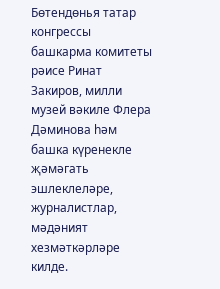Бөтендөнья татар конгрессы башкарма комитеты рәисе Ринат Закиров, милли музей вәкиле Флера Дәминова һәм башка күренекле җәмәгать эшлеклеләре, журналистлар, мәдәният хезмәткәрләре килде.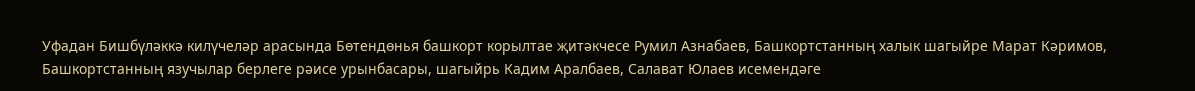Уфадан Бишбүләккә килүчеләр арасында Бөтендөнья башкорт корылтае җитәкчесе Румил Азнабаев, Башкортстанның халык шагыйре Марат Кәримов, Башкортстанның язучылар берлеге рәисе урынбасары, шагыйрь Кадим Аралбаев, Салават Юлаев исемендәге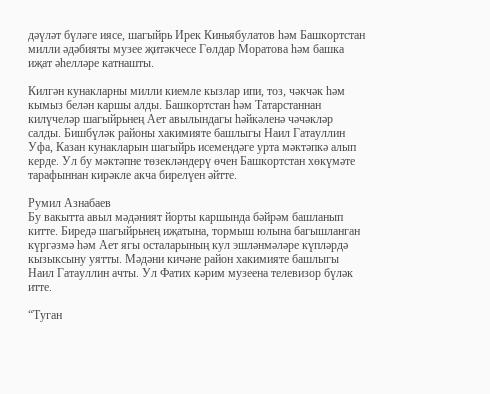дәүләт бүләге иясе, шагыйрь Ирек Киньябулатов һәм Башкортстан милли әдәбияты музее җитәкчесе Гөлдар Моратова һәм башка иҗат әһелләре катнашты.

Килгән кунакларны милли киемле кызлар ипи, тоз, чәкчәк һәм кымыз белән каршы алды. Башкортстан һәм Татарстаннан килүчеләр шагыйрьнең Ает авылындагы һәйкәленә чәчәкләр салды. Бишбүләк районы хакимияте башлыгы Наил Гатауллин Уфа, Казан кунакларын шагыйрь исемендәге урта мәктәпкә алып керде. Ул бу мәктәпне төзекләндерү өчен Башкортстан хөкүмәте тарафыннан кирәкле акча бирелүен әйтте.

Румил Азнабаев
Бу вакытта авыл мәдәният йорты каршында бәйрәм башланып китте. Биредә шагыйрьнең иҗатына, тормыш юлына багышланган күргәзмә һәм Ает ягы осталарының кул эшләнмәләре күпләрдә кызыксыну уятты. Мәдәни кичәне район хакимияте башлыгы Наил Гатауллин ачты. Ул Фатих кәрим музеена телевизор бүләк итте.

“Туган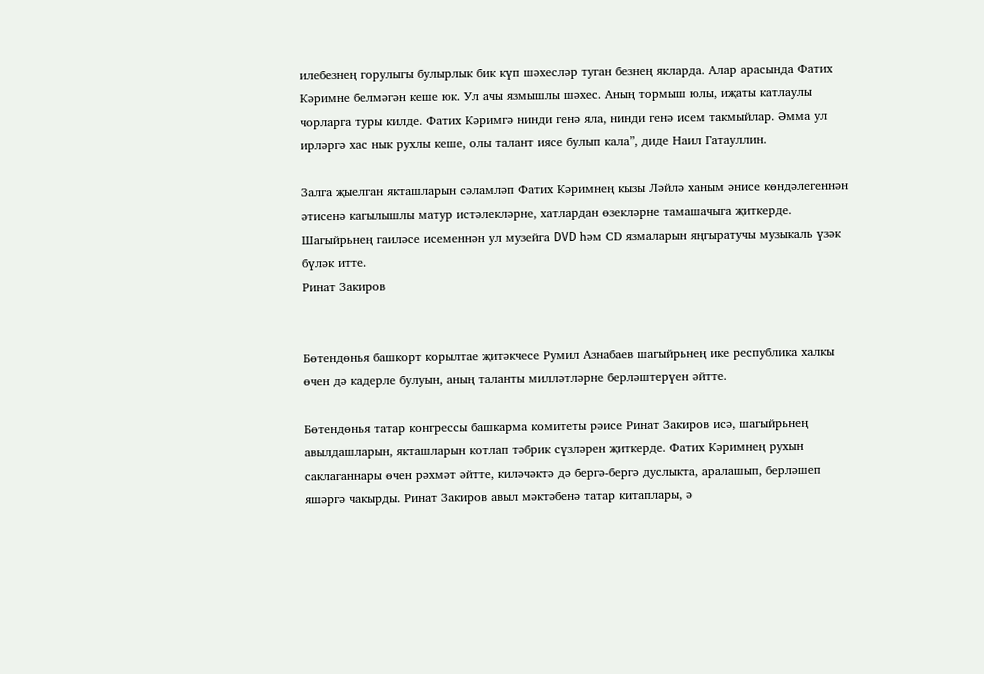илебезнең горулыгы булырлык бик күп шәхесләр туган безнең якларда. Алар арасында Фатих Кәримне белмәгән кеше юк. Ул ачы язмышлы шәхес. Аның тормыш юлы, иҗаты катлаулы чорларга туры килде. Фатих Кәримгә нинди генә яла, нинди генә исем такмыйлар. Әмма ул ирләргә хас нык рухлы кеше, олы талант иясе булып кала”, диде Наил Гатауллин.

Залга җыелган якташларын сәламләп Фатих Кәримнең кызы Ләйлә ханым әнисе көндәлегеннән әтисенә кагылышлы матур истәлекләрне, хатлардан өзекләрне тамашачыга җиткерде. Шагыйрьнең гаиләсе исеменнән ул музейга DVD һәм СD язмаларын яңгыратучы музыкаль үзәк бүләк итте.
Ринат Закиров


Бөтендөнья башкорт корылтае җитәкчесе Румил Азнабаев шагыйрьнең ике республика халкы өчен дә кадерле булуын, аның таланты милләтләрне берләштерүен әйтте.

Бөтендөнья татар конгрессы башкарма комитеты рәисе Ринат Закиров исә, шагыйрьнең авылдашларын, якташларын котлап тәбрик сүзләрен җиткерде. Фатих Кәримнең рухын саклаганнары өчен рәхмәт әйтте, киләчәктә дә бергә-бергә дуслыкта, аралашып, берләшеп яшәргә чакырды. Ринат Закиров авыл мәктәбенә татар китаплары, ә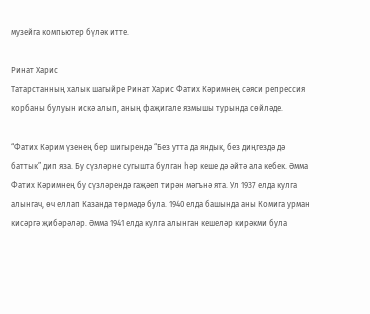музейга компьютер бүләк итте.

Ринат Харис
Татарстанның халык шагыйре Ринат Харис Фатих Кәримнең сәяси репрессия корбаны булуын искә алып, аның фаҗигале язмышы турында сөйләде.

“Фатих Кәрим үзенең бер шигырендә “Без утта да яндык, без диңгездә дә баттык” дип яза. Бу сүзләрне сугышта булган һәр кеше дә әйтә ала кебек. Әмма Фатих Кәримнең бу сүзләрендә гаҗәеп тирән мәгънә ята. Ул 1937 елда кулга алынгач, өч еллап Казанда төрмәдә була. 1940 елда башында аны Комига урман кисәргә җибәрәләр. Әмма 1941 елда кулга алынган кешеләр кирәкми була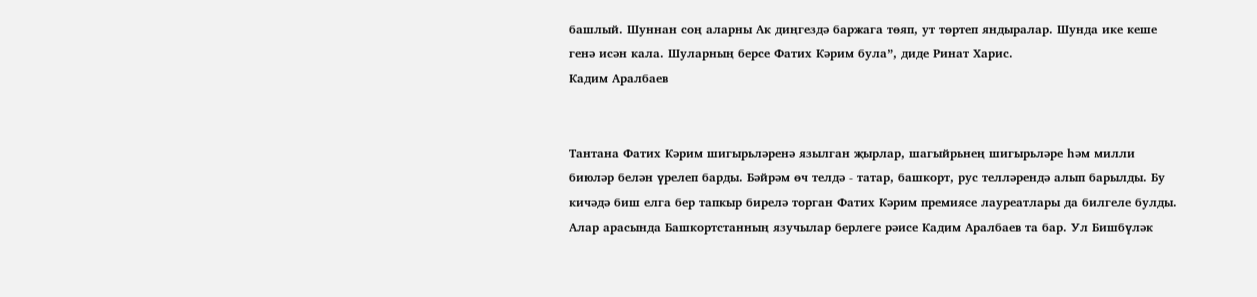башлый. Шуннан соң аларны Ак диңгездә баржага төяп, ут төртеп яндыралар. Шунда ике кеше генә исән кала. Шуларның берсе Фатих Кәрим була”, диде Ринат Харис.
Кадим Аралбаев


Тантана Фатих Кәрим шигырьләренә язылган җырлар, шагыйрьнең шигырьләре һәм милли биюләр белән үрелеп барды. Бәйрәм өч телдә - татар, башкорт, рус телләрендә алып барылды. Бу кичәдә биш елга бер тапкыр бирелә торган Фатих Кәрим премиясе лауреатлары да билгеле булды. Алар арасында Башкортстанның язучылар берлеге рәисе Кадим Аралбаев та бар. Ул Бишбүләк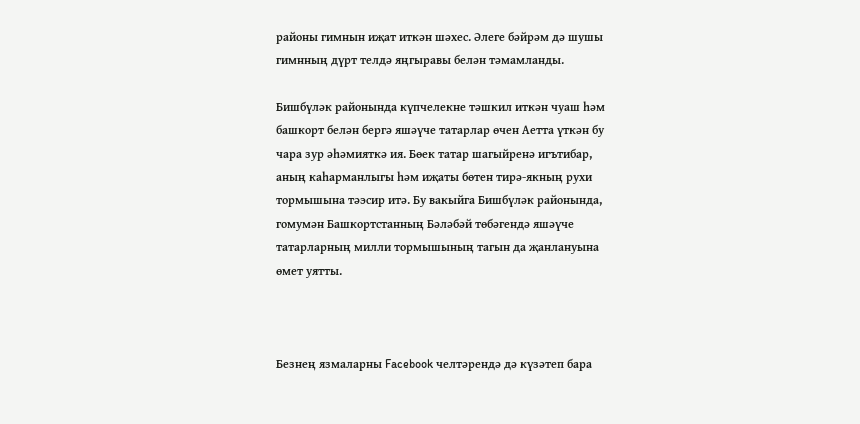районы гимнын иҗат иткән шәхес. Әлеге бәйрәм дә шушы гимнның дүрт телдә яңгыравы белән тәмамланды.

Бишбүләк районында күпчелекне тәшкил иткән чуаш һәм башкорт белән бергә яшәүче татарлар өчен Аетта үткән бу чара зур әһәмияткә ия. Бөек татар шагыйренә игътибар, аның каһарманлыгы һәм иҗаты бөтен тирә-якның рухи тормышына тәэсир итә. Бу вакыйга Бишбүләк районында, гомумән Башкортстанның Бәләбәй төбәгендә яшәүче татарларның милли тормышының тагын да җанлануына өмет уятты.



Безнең язмаларны Facebook челтәрендә дә күзәтеп бара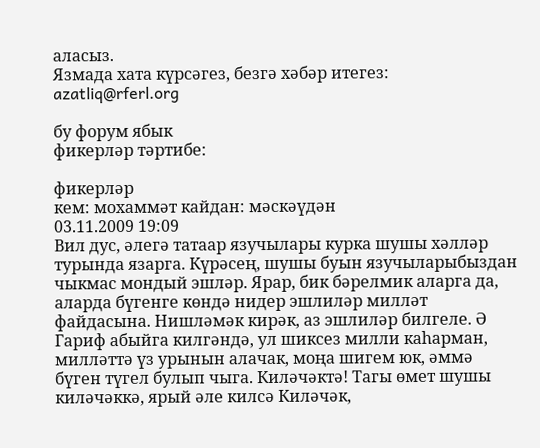аласыз.
Язмада хата күрсәгез, безгә хәбәр итегез: azatliq@rferl.org

бу форум ябык
фикерләр тәртибе:

фикерләр
кем: мохаммәт кайдан: мәскәүдән
03.11.2009 19:09
Вил дус, әлегә татаар язучылары курка шушы хәлләр турында язарга. Күрәсең, шушы буын язучыларыбыздан чыкмас мондый эшләр. Ярар, бик бәрелмик аларга да, аларда бүгенге көндә нидер эшлиләр милләт файдасына. Нишләмәк кирәк, аз эшлиләр билгеле. Ә Гариф абыйга килгәндә, ул шиксез милли каһарман, милләттә үз урынын алачак, моңа шигем юк, әммә бүген түгел булып чыга. Киләчәктә! Тагы өмет шушы киләчәккә, ярый әле килсә Киләчәк,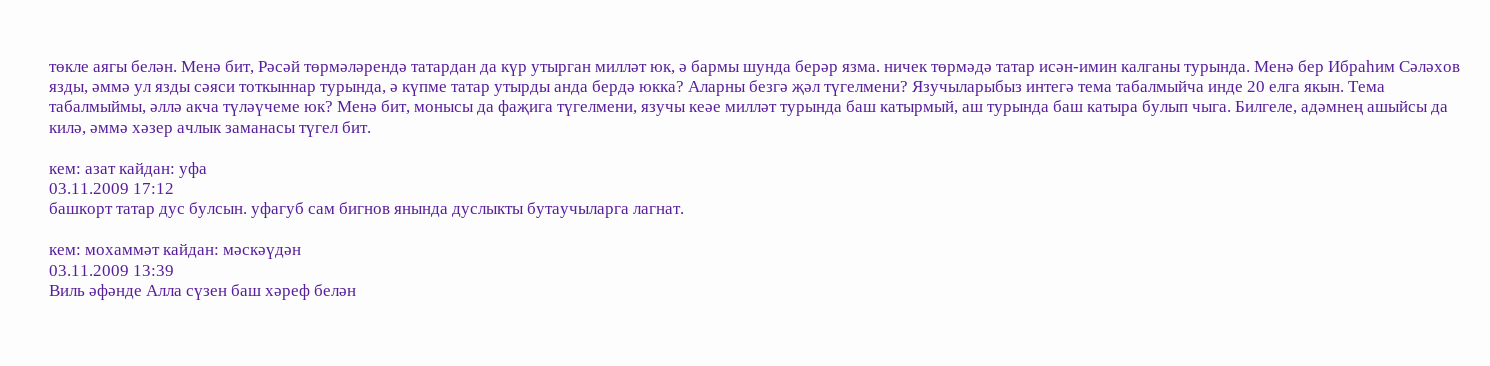төкле аягы белән. Менә бит, Рәсәй төрмәләрендә татардан да күр утырган милләт юк, ә бармы шунда берәр язма. ничек төрмәдә татар исән-имин калганы турында. Менә бер Ибраһим Сәләхов язды, әммә ул язды сәяси тоткыннар турында, ә күпме татар утырды анда бердә юкка? Аларны безгә җәл түгелмени? Язучыларыбыз интегә тема табалмыйча инде 20 елга якын. Тема табалмыймы, әллә акча түләүчеме юк? Менә бит, монысы да фаҗига түгелмени, язучы кеәе милләт турында баш катырмый, аш турында баш катыра булып чыга. Билгеле, адәмнең ашыйсы да килә, әммә хәзер ачлык заманасы түгел бит.

кем: азат кайдан: уфа
03.11.2009 17:12
башкорт татар дус булсын. уфагуб сам бигнов янында дуслыкты бутаучыларга лагнат.

кем: мохаммәт кайдан: мәскәүдән
03.11.2009 13:39
Виль әфәнде Алла сүзен баш хәреф белән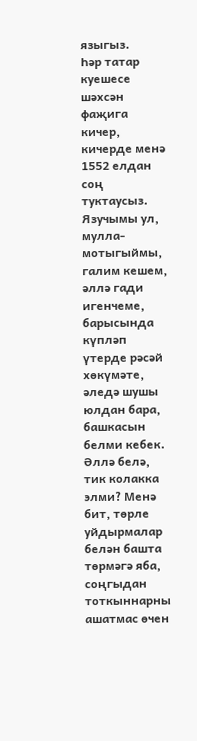языгыз.
Һәр татар куешесе шәхсән фаҗига кичер, кичерде менә 1552 елдан соң туктаусыз. Язучымы ул, мулла-мотыгыймы, галим кешем, әллә гади игенчеме, барысында күпләп үтерде рәсәй хөкүмәте, әледә шушы юлдан бара, башкасын белми кебек. Әллә белә, тик колакка элми? Менә бит, төрле уйдырмалар белән башта төрмәгә яба, соңгыдан тоткыннарны ашатмас өчен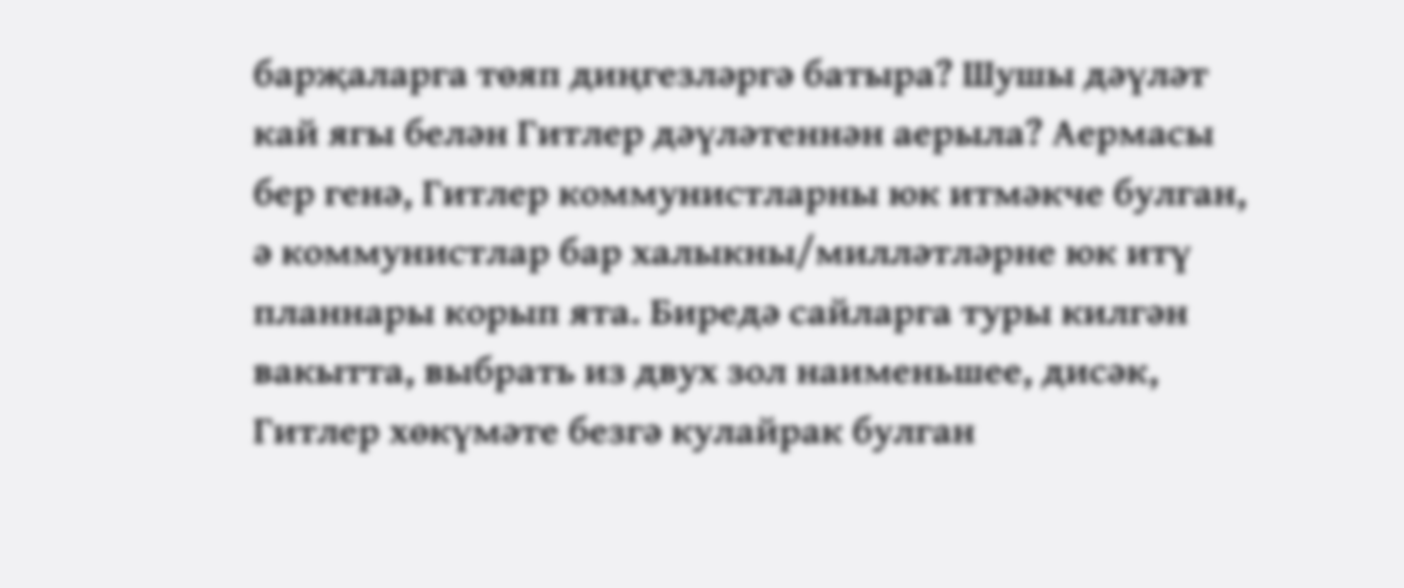барҗаларга төяп диңгезләргә батыра? Шушы дәүләт кай ягы белән Гитлер дәүләтеннән аерыла? Аермасы бер генә, Гитлер коммунистларны юк итмәкче булган, ә коммунистлар бар халыкны/милләтләрне юк итү планнары корып ята. Биредә сайларга туры килгән вакытта, выбрать из двух зол наименьшее, дисәк, Гитлер хөкүмәте безгә кулайрак булган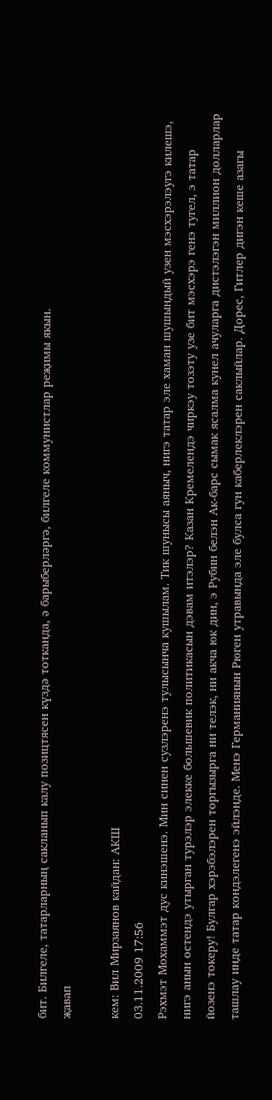бит. Билгеле, татарларның сакланып калу позицтясен күздә тотканда, ә барыберләргә, билгеле коммунистлар реҗимы якын.
җавап

кем: Вил Мирзаянов кайдан: АКШ
03.11.2009 17:56
Рэхмэт Мохаммэт дус кинэшенэ. Мин синен сузлэренэ тулысынча кушылам. Тик шунысы аяныч, нигэ татар эле хаман шушындый узен мэсхэрэлэугэ килешэ, нигэ анын остендэ утырган турэлэр элекке большевик политикасын дэвам итэлэр? Казан Кремелендэ чиркэу тозэту узе бит мэсхэрэ генэ тугел, э татар йозенэ токеру! Булгар хэрэбэлэрен торгызырга ни телэк, ни акча юк дин, э Рубин белэн Ак-барс сымак ясалма кунел ачуларга дистэлэгэн миллион долларлар ташлау инде татар кондэлегенэ эйлэнде. Менэ Германиянын Рюген утравында эле булса гун каберлеклэрен саклыйлар. Дорес, Гитлер дигэн кеше азагы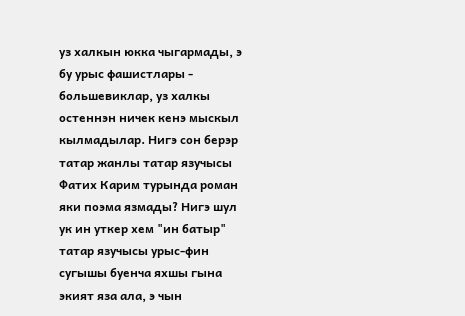уз халкын юкка чыгармады, э бу урыс фашистлары - большевиклар, уз халкы остеннэн ничек кенэ мыскыл кылмадылар. Нигэ сон берэр татар жанлы татар язучысы Фатих Карим турында роман яки поэма язмады? Нигэ шул ук ин уткер хем "ин батыр" татар язучысы урыс-фин сугышы буенча яхшы гына экият яза ала, э чын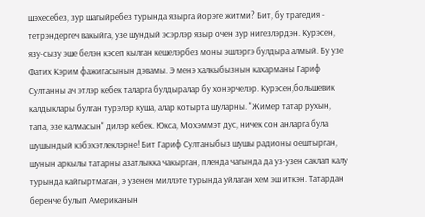шэхесебез, зур шагыйребез турында язырга йорэге житми? Бит, бу трагедия - тетрэндергеч вакыйга, узе шундый эсэрлэр языр очен зур нигезлэрдэн. Курэсен, язу-сызу эше белэн кэсеп кылган кешелэрбез моны эшлэргэ булдыра алмый. Бу узе Фатих Кэрим фажигасынын дэвамы. Э менэ халкыбызнын кахарманы Гариф Султанны ач этлэр кебек таларга булдыралар бу хонэрчелэр. Курэсен,большевик калдыклары булган турэлэр куша, алар котырта шуларны. "Жимер татар рухын, тапа, эзе калмасын" дилэр кебек. Юкса, Мохэммэт дус, ничек сон анларга була шушындый кэбэхэтлеклэрне! Бит Гариф Султаныбыз шушы радионы оештырган, шунын аркылы татарны азатлыкка чакырган, пленда чагында да уз-узен саклап калу турында кайгыртмаган, э узенен миллэте турында уйлаган хем эш иткэн. Татардан беренче булып Американын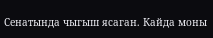Сенатында чыгыш ясаган. Кайда моны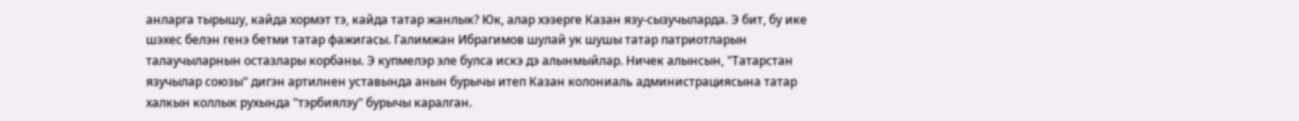анларга тырышу, кайда хормэт тэ, кайда татар жанлык? Юк, алар хэзерге Казан язу-сызучыларда. Э бит, бу ике шэхес белэн генэ бетми татар фажигасы. Галимжан Ибрагимов шулай ук шушы татар патриотларын талаучыларнын остазлары корбаны. Э купмелэр эле булса искэ дэ алынмыйлар. Ничек алынсын, "Татарстан язучылар союзы" дигэн артилнен уставында анын бурычы итеп Казан колониаль администрациясына татар халкын коллык рухында "тэрбиялэу" бурычы каралган.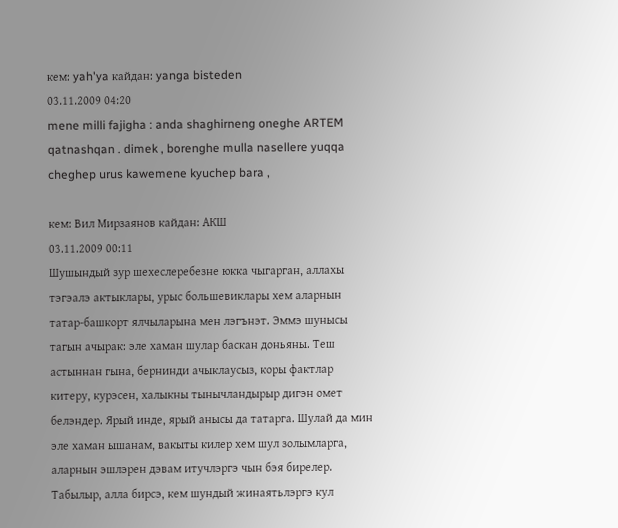кем: yah'ya кайдан: yanga bisteden
03.11.2009 04:20
mene milli fajigha : anda shaghirneng oneghe ARTEM qatnashqan . dimek , borenghe mulla nasellere yuqqa cheghep urus kawemene kyuchep bara ,

кем: Вил Мирзаянов кайдан: АКШ
03.11.2009 00:11
Шушындый зур шехеслеребезне юкка чыгарган, аллахы тэгэалэ актыклары, урыс большевиклары хем аларнын татар-башкорт ялчыларына мен лэгънэт. Эммэ шунысы тагын ачырак: эле хаман шулар баскан доньяны. Теш астыннан гына, бернинди ачыклаусыз, коры фактлар китеру, курэсен, халыкны тынычландырыр дигэн омет белэндер. Ярый инде, ярый анысы да татарга. Шулай да мин эле хаман ышанам, вакыты килер хем шул золымларга, аларнын эшлэрен дэвам итучлэргэ чын бэя бирелер. Табылыр, алла бирсэ, кем шундый жинаятьлэргэ кул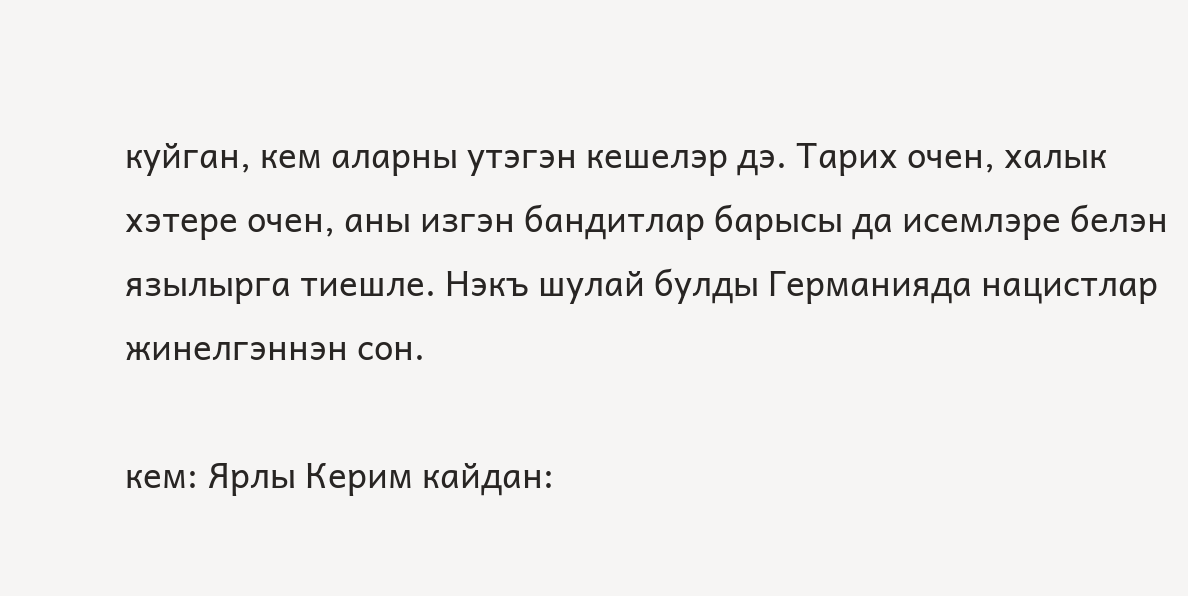куйган, кем аларны утэгэн кешелэр дэ. Тарих очен, халык хэтере очен, аны изгэн бандитлар барысы да исемлэре белэн язылырга тиешле. Нэкъ шулай булды Германияда нацистлар жинелгэннэн сон.

кем: Ярлы Керим кайдан: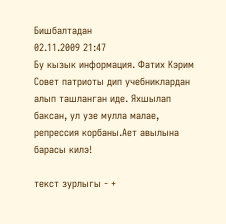Бишбалтадан
02.11.2009 21:47
Бу кызык информация. Фатих Кэрим Совет патриоты дип учебниклардан алып ташланган иде. Яхшылап баксан, ул узе мулла малае, репрессия корбаны.Ает авылына барасы килэ!

текст зурлыгы - +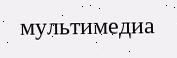мультимедиа